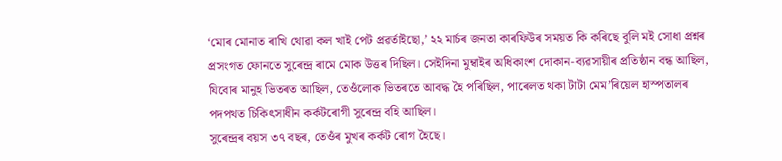‘মোৰ মোনাত ৰাখি থোৱা কল খাই পেট প্ৰৱৰ্তাইছো,’ ২২ মাৰ্চৰ জনতা কাৰফিউৰ সময়ত কি কৰিছে বুলি মই সোধা প্ৰশ্নৰ প্ৰসংগত ফোনতে সুৰেন্দ্ৰ ৰামে মোক উত্তৰ দিছিল। সেইদিনা মুম্বাইৰ অধিকাংশ দোকান-ব্যৱসায়ীৰ প্ৰতিষ্ঠান বন্ধ আছিল, যিবোৰ মানুহ ভিতৰত আছিল, তেওঁলোক ভিতৰতে আবদ্ধ হৈ পৰিছিল, পাৰেলত থকা টাটা মেম’ৰিয়েল হাস্পতালৰ পদপথত চিকিৎসাধীন কৰ্কটৰোগী সুৰেন্দ্ৰ বহি আছিল।
সুৰেন্দ্ৰৰ বয়স ৩৭ বছৰ, তেওঁৰ মুখৰ কৰ্কট ৰোগ হৈছে।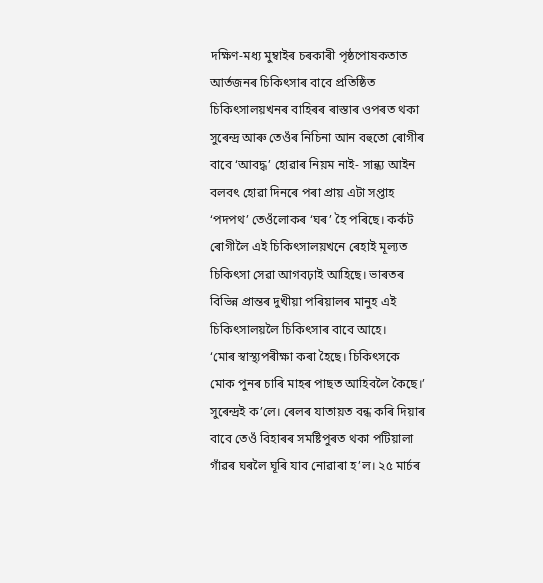দক্ষিণ-মধ্য মুম্বাইৰ চৰকাৰী পৃষ্ঠপোষকতাত আৰ্তজনৰ চিকিৎসাৰ বাবে প্ৰতিষ্ঠিত চিকিৎসালয়খনৰ বাহিৰৰ ৰাস্তাৰ ওপৰত থকা সুৰেন্দ্ৰ আৰু তেওঁৰ নিচিনা আন বহুতো ৰোগীৰ বাবে ‘আবদ্ধ’ হোৱাৰ নিয়ম নাই- সান্ধ্য আইন বলবৎ হোৱা দিনৰে পৰা প্ৰায় এটা সপ্তাহ ‘পদপথ’ তেওঁলোকৰ ‘ঘৰ’ হৈ পৰিছে। কৰ্কট ৰোগীলৈ এই চিকিৎসালয়খনে ৰেহাই মূল্যত চিকিৎসা সেৱা আগবঢ়াই আহিছে। ভাৰতৰ বিভিন্ন প্ৰান্তৰ দুখীয়া পৰিয়ালৰ মানুহ এই চিকিৎসালয়লৈ চিকিৎসাৰ বাবে আহে।
‘মোৰ স্বাস্থ্যপৰীক্ষা কৰা হৈছে। চিকিৎসকে মোক পুনৰ চাৰি মাহৰ পাছত আহিবলৈ কৈছে।’ সুৰেন্দ্ৰই ক’লে। ৰেলৰ যাতায়ত বন্ধ কৰি দিয়াৰ বাবে তেওঁ বিহাৰৰ সমষ্টিপুৰত থকা পটিয়ালা গাঁৱৰ ঘৰলৈ ঘূৰি যাব নোৱাৰা হ’ল। ২৫ মাৰ্চৰ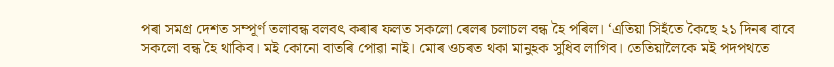পৰা সমগ্ৰ দেশত সম্পূৰ্ণ তলাবন্ধ বলবৎ কৰাৰ ফলত সকলো ৰেলৰ চলাচল বন্ধ হৈ পৰিল। ‘এতিয়া সিহঁতে কৈছে ২১ দিনৰ বাবে সকলো বন্ধ হৈ থাকিব। মই কোনো বাতৰি পোৱা নাই। মোৰ ওচৰত থকা মানুহক সুধিব লাগিব। তেতিয়ালৈকে মই পদপথতে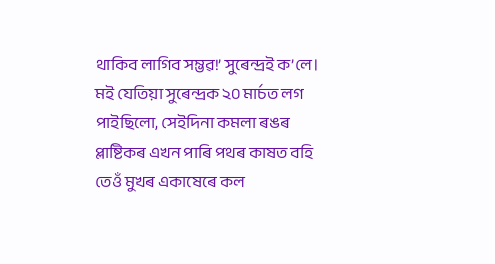থাকিব লাগিব সম্ভৱ!’ সুৰেন্দ্ৰই ক’লে।
মই যেতিয়া সুৰেন্দ্ৰক ২০ মাৰ্চত লগ পাইছিলো, সেইদিনা কমলা ৰঙৰ প্লাষ্টিকৰ এখন পাৰি পথৰ কাষত বহি তেওঁ মুখৰ একাষেৰে কল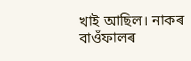খাই আছিল। নাকৰ বাওঁফালৰ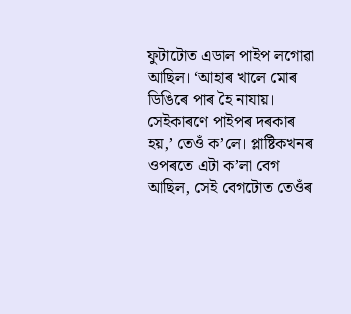ফুটাটোত এডাল পাইপ লগোৱা আছিল। ‘আহাৰ খালে মোৰ ডিঙিৰে পাৰ হৈ নাযায়। সেইকাৰণে পাইপৰ দৰকাৰ হয়,’ তেওঁ ক’লে। প্লাষ্টিকখনৰ ওপৰতে এটা ক’লা বেগ আছিল, সেই বেগটোত তেওঁৰ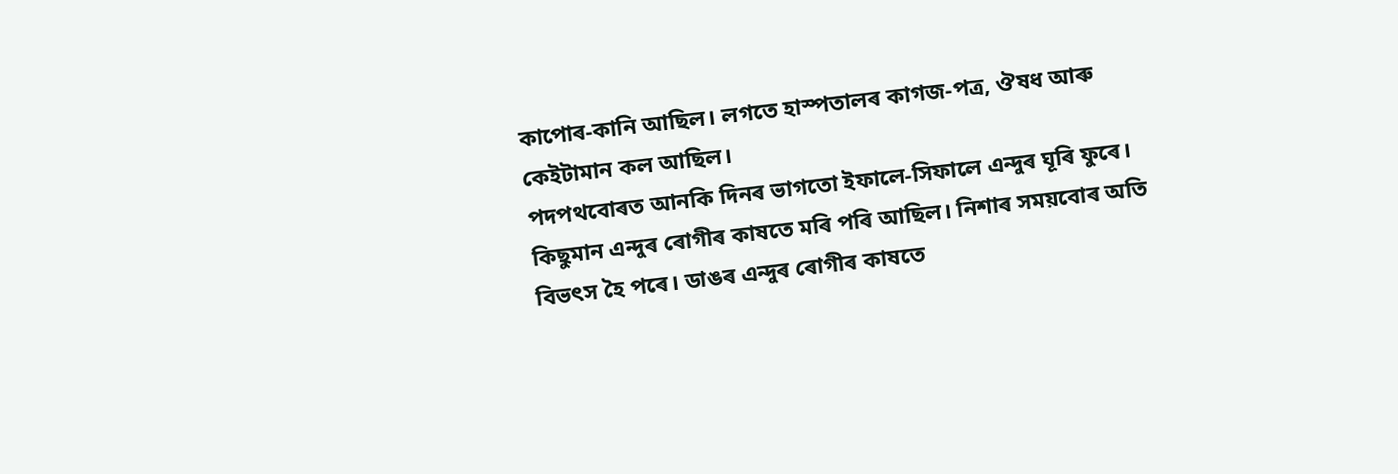কাপোৰ-কানি আছিল। লগতে হাস্পতালৰ কাগজ-পত্ৰ, ঔষধ আৰু কেইটামান কল আছিল।
পদপথবোৰত আনকি দিনৰ ভাগতো ইফালে-সিফালে এন্দুৰ ঘূৰি ফুৰে। কিছুমান এন্দুৰ ৰোগীৰ কাষতে মৰি পৰি আছিল। নিশাৰ সময়বোৰ অতি বিভৎস হৈ পৰে। ডাঙৰ এন্দুৰ ৰোগীৰ কাষতে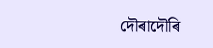দৌৰাদৌৰি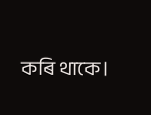কৰি থাকে।